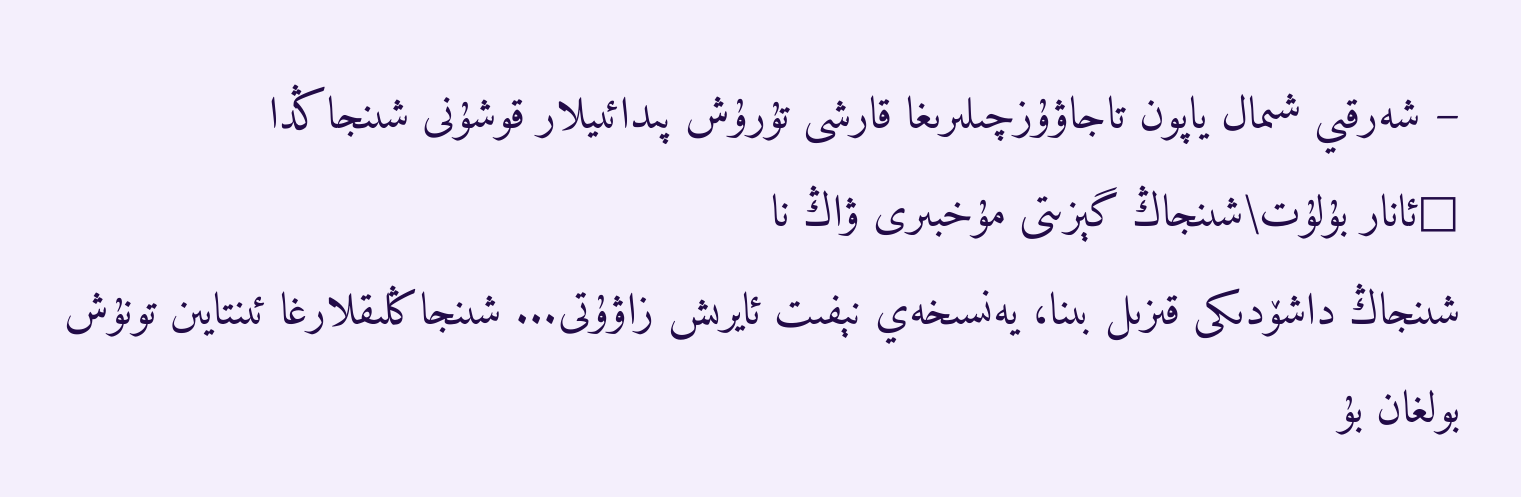− شەرقىي شىمال ياپون تاجاۋۇزچىلىرىغا قارشى تۇرۇش پىدائىيلار قوشۇنى شىنجاڭدا
□ئانار بۇلۇت\شىنجاڭ گېزىتى مۇخبىرى ۋاڭ نا
شىنجاڭ داشۆدىكى قىزىل بىنا، يەنسىخەي نېفىت ئايرىش زاۋۇتى... شىنجاڭلىقلارغا ئىنتايىن تونۇش بولغان بۇ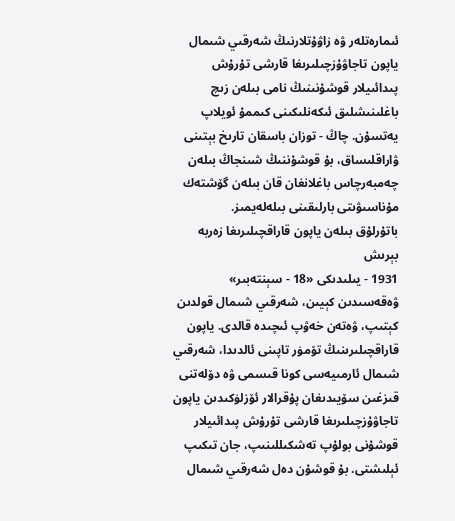ئىمارەتلەر ۋە زاۋۇتلارنىڭ شەرقىي شىمال ياپون تاجاۋۇزچىلىرىغا قارشى تۇرۇش پىدائىيلار قوشۇنىنىڭ نامى بىلەن زىچ باغلىنىشلىق ئىكەنلىكىنى كىممۇ ئويلاپ يەتسۇن. چاڭ - توزان باسقان تارىخ بېتىنى ۋاراقلىساق، بۇ قوشۇننىڭ شىنجاڭ بىلەن چەمبەرچاس باغلانغان قان بىلەن گۆشتەك مۇناسىۋىتى بارلىقىنى بىلەلەيمىز.
باتۇرلۇق بىلەن ياپون قاراقچىلىرىغا زەربە بېرىش
1931 - يىلىدىكى «18 - سېنتەبىر» ۋەقەسىدىن كېيىن، شەرقىي شىمال قولدىن كېتىپ، ۋەتەن خەۋپ ئىچىدە قالدى. ياپون قاراقچىلىرىنىڭ تۆمۈر تاپىنى ئالدىدا، شەرقىي شىمال ئارمىيەسى كونا قىسمى ۋە دۆلەتنى قىزغىن سۆيىدىغان پۇقرالار ئۆزلۈكىدىن ياپون تاجاۋۇزچىلىرىغا قارشى تۇرۇش پىدائىيلار قوشۇنى بولۇپ تەشكىللىنىپ، جان تىكىپ ئېلىشتى. بۇ قوشۇن دەل شەرقىي شىمال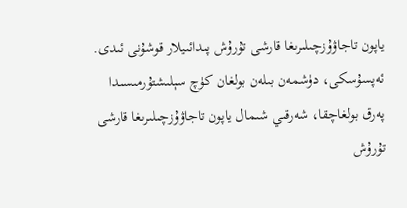ياپون تاجاۋۇزچىلىرىغا قارشى تۇرۇش پىدائىيلار قوشۇنى ئىدى.
ئەپسۇسكى، دۈشمەن بىلەن بولغان كۈچ سېلىشتۇرمىسىدا پەرق بولغاچقا، شەرقىي شىمال ياپون تاجاۋۇزچىلىرىغا قارشى تۇرۇش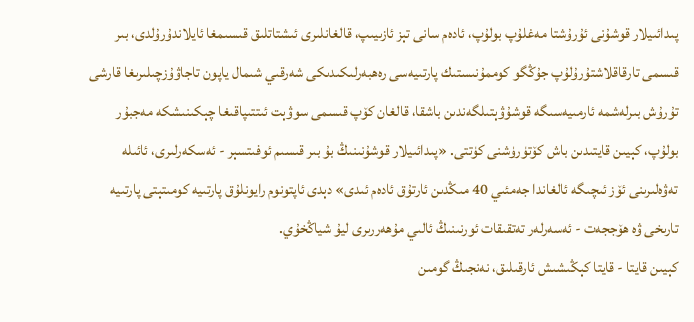پىدائىيلار قوشۇنى ئۇرۇشتا مەغلۇپ بولۇپ، ئادەم سانى تېز ئازىيىپ، قالغانلىرى ئىشتاتلىق قىسىمغا ئايلاندۇرۇلدى، بىر قىسمى تارقاقلاشتۇرۇلۇپ جۇڭگو كوممۇنىستىك پارتىيەسى رەھبەرلىكىدىكى شەرقىي شىمال ياپون تاجاۋۇزچىلىرىغا قارشى تۇرۇش بىرلەشمە ئارمىيەسىگە قوشۇۋېتىلگەندىن باشقا، قالغان كۆپ قىسمى سوۋېت ئىتتىپاقىغا چېكىنىشكە مەجبۇر بولۇپ، كېيىن قايتىدىن باش كۆتۈرۈشنى كۈتتى. «پىدائىيلار قوشۇنىنىڭ بۇ بىر قىسىم ئوفىتسېر - ئەسكەرلىرى، ئائىلە تەۋەلىرىنى ئۆز ئىچىگە ئالغاندا جەمئىي 40 مىڭدىن ئارتۇق ئادەم ئىدى» دېدى ئاپتونوم رايونلۇق پارتىيە كومىتېتى پارتىيە تارىخى ۋە ھۆججەت - ئەسەرلەر تەتقىقات ئورنىنىڭ ئالىي مۇھەررىرى ليۇ شياڭخۇي.
كېيىن قايتا - قايتا كېڭىشىش ئارقىلىق، نەنجىڭ گومىن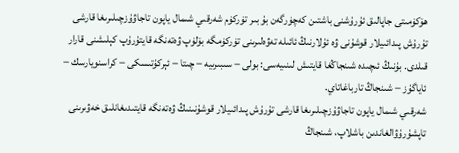ھۆكۈمىتى جاپالىق ئۇرۇشنى باشتىن كەچۈرگەن بۇ بىر تۈركۈم شەرقىي شىمال ياپون تاجاۋۇزچىلىرىغا قارشى تۇرۇش پىدائىيلار قوشۇنى ۋە ئۇلارنىڭ ئائىلە تەۋەلىرىنى تۈركۈمگە بۆلۈپ ۋەتەنگە قايتۇرۇپ كېلىشنى قارار قىلدى. بۇنىڭ ئىچىدە شىنجاڭغا قايتىش لىنىيەسى: بولى − سىبىرىيە − چىتا − ئېركۇتىسكى − كراسنويارسك − ئاياگۇز − شىنجاڭ تارباغاتاي.
شەرقىي شىمال ياپون تاجاۋۇزچىلىرىغا قارشى تۇرۇش پىدائىيلار قوشۇنىنىڭ ۋەتەنگە قايتىدىغانلىق خەۋىرىنى تاپشۇرۇۋالغاندىن باشلاپ، شىنجاڭ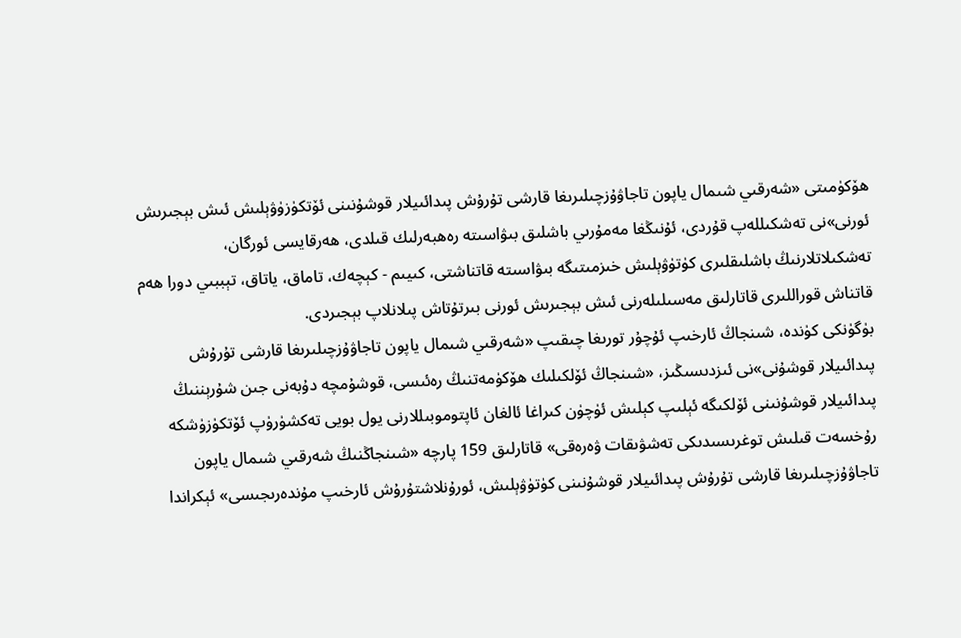ھۆكۈمىتى «شەرقىي شىمال ياپون تاجاۋۇزچىلىرىغا قارشى تۇرۇش پىدائىيلار قوشۇنىنى ئۆتكۈزۈۋېلىش ئىش بېجىرىش ئورنى»نى تەشكىللەپ قۇردى، ئۇنىڭغا مەمۇرىي باشلىق بىۋاسىتە رەھبەرلىك قىلدى، ھەرقايسى ئورگان، تەشكىلاتلارنىڭ باشلىقلىرى كۈتۈۋېلىش خىزمىتىگە بىۋاسىتە قاتناشتى، كىيىم - كېچەك، تاماق، ياتاق، تېببىي دورا ھەم قاتناش قوراللىرى قاتارلىق مەسىلىلەرنى ئىش بېجىرىش ئورنى بىرتۇتاش پىلانلاپ بېجىردى.
بۈگۈنكى كۈندە، شىنجاڭ ئارخىپ ئۇچۇر تورىغا چىقىپ «شەرقىي شىمال ياپون تاجاۋۇزچىلىرىغا قارشى تۇرۇش پىدائىيلار قوشۇنى»نى ئىزدىسىڭىز، «شىنجاڭ ئۆلكىلىك ھۆكۈمەتنىڭ رەئىسى، قوشۇمچە دۇبەنى جىن شۇرېننىڭ پىدائىيلار قوشۇنىنى ئۆلكىگە ئېلىپ كېلىش ئۈچۈن كىراغا ئالغان ئاپتوموبىللارنى يول بويى تەكشۈرۈپ ئۆتكۈزۈشكە رۇخسەت قىلىش توغرىسىدىكى تەشۋىقات ۋەرەقى» قاتارلىق 159 پارچە «شىنجاڭنىڭ شەرقىي شىمال ياپون تاجاۋۇزچىلىرىغا قارشى تۇرۇش پىدائىيلار قوشۇنىنى كۈتۈۋېلىش، ئورۇنلاشتۇرۇش ئارخىپ مۇندەرىجىسى» ئېكراندا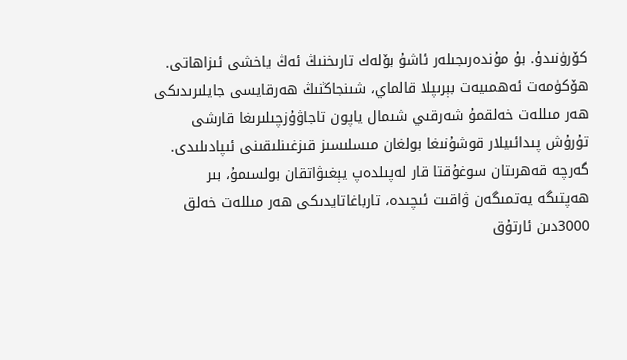كۆرۈنىدۇ. بۇ مۇندەرىجىلەر ئاشۇ بۆلەك تارىخنىڭ ئەڭ ياخشى ئىزاھاتى.
ھۆكۈمەت ئەھمىيەت بېرىپلا قالماي، شىنجاڭنىڭ ھەرقايسى جايلىرىدىكى ھەر مىللەت خەلقمۇ شەرقىي شىمال ياپون تاجاۋۇزچىلىرىغا قارشى تۇرۇش پىدائىيلار قوشۇنىغا بولغان مىسلىسىز قىزغىنلىقىنى ئىپادىلىدى. گەرچە قەھرىتان سوغۇقتا قار لەپىلدەپ يېغىۋاتقان بولسىمۇ، بىر ھەپتىگە يەتمىگەن ۋاقىت ئىچىدە، تارباغاتايدىكى ھەر مىللەت خەلق 3000دىن ئارتۇق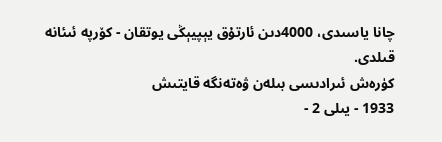چانا ياسىدى، 4000دىن ئارتۇق يېپيېڭى يوتقان - كۆرپە ئىئانە قىلدى.
كۈرەش ئىرادىسى بىلەن ۋەتەنگە قايتىش
1933 - يىلى 2 -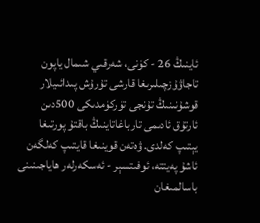ئاينىڭ 26 - كۈنى، شەرقىي شىمال ياپون تاجاۋۇزچىلىرىغا قارشى تۇرۇش پىدائىيلار قوشۇنىنىڭ تۇنجى تۈركۈمدىكى 500دىن ئارتۇق ئادىمى تارباغاتاينىڭ باقتۇ پورتىغا يېتىپ كەلدى. ۋەتەن قوينىغا قايتىپ كەلگەن ئاشۇ پەيتتە، ئوفىتسېر - ئەسكەرلەر ھاياجىنىنى باسالمىغان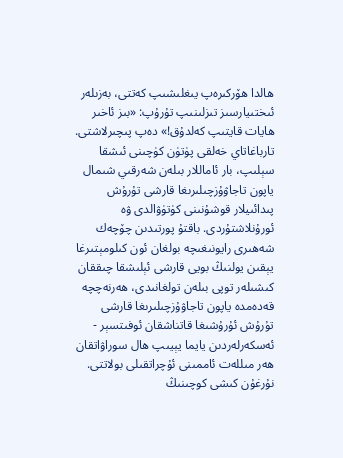ھالدا ھۆركىرەپ يىغلىشىپ كەتتى، بەزىلەر ئىختىيارسىز تىزلىنىپ تۇرۇپ: «بىز ئاخىر ھايات قايتىپ كەلدۇق!» دەپ پىچىرلاشتى.
تارباغاتاي خەلقى پۈتۈن كۈچىنى ئىشقا سېلىپ، بار ئاماللار بىلەن شەرقىي شىمال ياپون تاجاۋۇزچىلىرىغا قارشى تۇرۇش پىدائىيلار قوشۇنىنى كۈتۈۋالدى ۋە ئورۇنلاشتۇردى. باقتۇ پورتىدىن چۆچەك شەھىرى رايونىغىچە بولغان ئون كىلومېتىرغا يېقىن يولنىڭ بويى قارشى ئېلىشقا چىققان كىشىلەر توپى بىلەن تولغانىدى، ھەرنەچچە قەدەمدە ياپون تاجاۋۇزچىلىرىغا قارشى تۇرۇش ئۇرۇشىغا قاتناشقان ئوفىتسېر - ئەسكەرلەردىن يايما يېيىپ ھال سوراۋاتقان ھەر مىللەت ئاممىنى ئۇچراتقىلى بولاتتى. نۇرغۇن كىشى كوچىنىڭ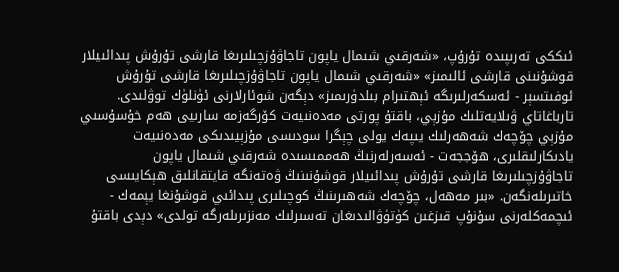ئىككى تەرىپىدە تۇرۇپ، «شەرقىي شىمال ياپون تاجاۋۇزچىلىرىغا قارشى تۇرۇش پىدائىيلار قوشۇنىنى قارشى ئالىمىز» «شەرقىي شىمال ياپون تاجاۋۇزچىلىرىغا قارشى تۇرۇش ئوفىتسېر - ئەسكەرلىرىگە ئېھتىرام بىلدۈرىمىز» دېگەن شوئارلارنى ئۈنلۈك توۋلىدى.
تارباغاتاي ۋىلايەتلىك مۇزېي، باقتۇ پورتى مەدەنىيەت كۆرگەزمە سارىيى ھەم خۇسۇسىي مۇزېي چۆچەك شەھەرلىك يىپەك يولى چېگرا سودىسى مۇزېيىدىكى مەدەنىيەت يادىكارلىقلىرى، ھۆججەت - ئەسەرلەرنىڭ ھەممىسىدە شەرقىي شىمال ياپون تاجاۋۇزچىلىرىغا قارشى تۇرۇش پىدائىيلار قوشۇنىنىڭ ۋەتەنگە قايتقانلىق ھېكايىسى خاتىرىلەنگەن. «بىر مەھەل، چۆچەك شەھىرىنىڭ كوچىلىرى پىدائىي قوشۇنغا يېمەك - ئىچمەكلەرنى سۇنۇپ قىزغىن كۈتۈۋالىدىغان تەسىرلىك مەنزىرىلەرگە تولدى» دېدى باقتۇ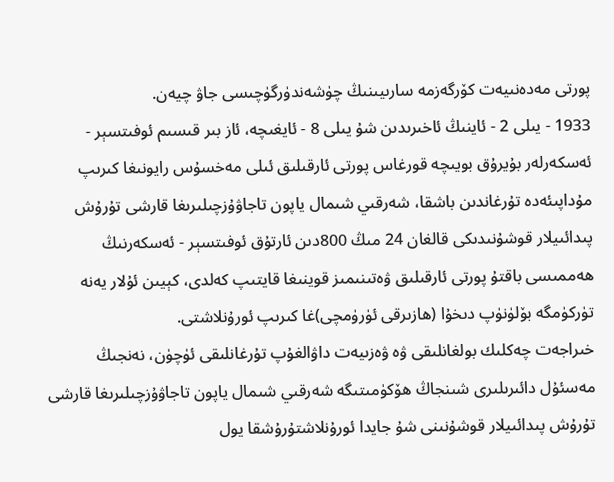پورتى مەدەنىيەت كۆرگەزمە سارىيىنىڭ چۈشەندۈرگۈچىسى جاۋ چيەن.
1933 - يىلى 2 - ئاينىڭ ئاخىرىدىن شۇ يىلى 8 - ئايغىچە، ئاز بىر قىسىم ئوفىتسېر - ئەسكەرلەر بۇيرۇق بويىچە قورغاس پورتى ئارقىلىق ئىلى مەخسۇس رايونىغا كىرىپ مۇداپىئەدە تۇرغاندىن باشقا، شەرقىي شىمال ياپون تاجاۋۇزچىلىرىغا قارشى تۇرۇش پىدائىيلار قوشۇنىدىكى قالغان 24 مىڭ 800دىن ئارتۇق ئوفىتسېر - ئەسكەرنىڭ ھەممىسى باقتۇ پورتى ئارقىلىق ۋەتىنىمىز قوينىغا قايتىپ كەلدى، كېيىن ئۇلار يەنە تۈركۈمگە بۆلۈنۈپ دىخۇا (ھازىرقى ئۈرۈمچى)غا كىرىپ ئورۇنلاشتى.
خىراجەت چەكلىك بولغانلىقى ۋە ۋەزىيەت داۋالغۇپ تۇرغانلىقى ئۈچۈن، نەنجىڭ مەسئۇل دائىرىلىرى شىنجاڭ ھۆكۈمىتىگە شەرقىي شىمال ياپون تاجاۋۇزچىلىرىغا قارشى تۇرۇش پىدائىيلار قوشۇنىنى شۇ جايدا ئورۇنلاشتۇرۇشقا يول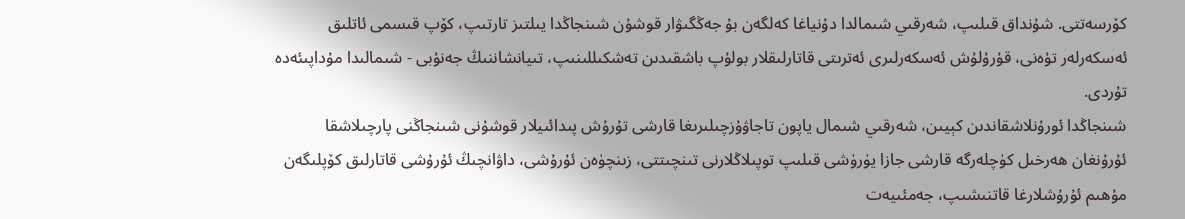كۆرسەتتى. شۇنداق قىلىپ، شەرقىي شىمالدا دۇنياغا كەلگەن بۇ جەڭگىۋار قوشۇن شىنجاڭدا يىلتىز تارتىپ، كۆپ قىسمى ئاتلىق ئەسكەرلەر تۇەنى، قۇرۇلۇش ئەسكەرلىرى ئەترىتى قاتارلىقلار بولۇپ باشقىدىن تەشكىللىنىپ، تىيانشاننىڭ جەنۇبى - شىمالىدا مۇداپىئەدە تۇردى.
شىنجاڭدا ئورۇنلاشقاندىن كېيىن، شەرقىي شىمال ياپون تاجاۋۇزچىلىرىغا قارشى تۇرۇش پىدائىيلار قوشۇنى شىنجاڭنى پارچىلاشقا ئۇرۇنغان ھەرخىل كۈچلەرگە قارشى جازا يۈرۈشى قىلىپ توپىلاڭلارنى تىنچىتتى، زىنچۈەن ئۇرۇشى، داۋانچىڭ ئۇرۇشى قاتارلىق كۆپلىگەن مۇھىم ئۇرۇشلارغا قاتنىشىپ، جەمئىيەت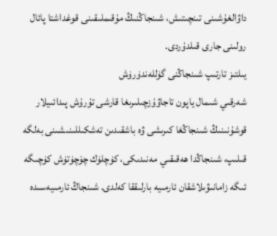داۋالغۇشىنى تىنچىتىش، شىنجاڭنىڭ مۇقىملىقىنى قوغداشتا پائال رولىنى جارى قىلدۇردى.
يىلتىز تارتىپ شىنجاڭنى گۈللەندۈرۈش
شەرقىي شىمال ياپون تاجاۋۇزچىلىرىغا قارشى تۇرۇش پىدائىيلار قوشۇنىنىڭ شىنجاڭغا كىرىشى ۋە باشقىدىن تەشكىللىنىشىنى بەلگە قىلىپ، شىنجاڭدا ھەقىقىي مەنىدىكى، كۈچلۈك چۆچۈتۈش كۈچىگە ئىگە زامانىۋىلاشقان ئارمىيە بارلىققا كەلدى. شىنجاڭ ئارمىيەسىدە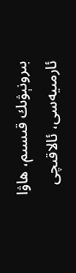بىرونېۋىك قىسىم، ھاۋا ئارمىيەسى، ئالاقىچى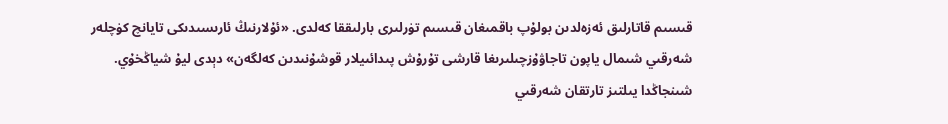قىسىم قاتارلىق ئەزەلدىن بولۇپ باقمىغان قىسىم تۈرلىرى بارلىققا كەلدى. «ئۇلارنىڭ ئارىسىدىكى تايانچ كۈچلەر شەرقىي شىمال ياپون تاجاۋۇزچىلىرىغا قارشى تۇرۇش پىدائىيلار قوشۇنىدىن كەلگەن» دېدى ليۇ شياڭخۇي.
شىنجاڭدا يىلتىز تارتقان شەرقىي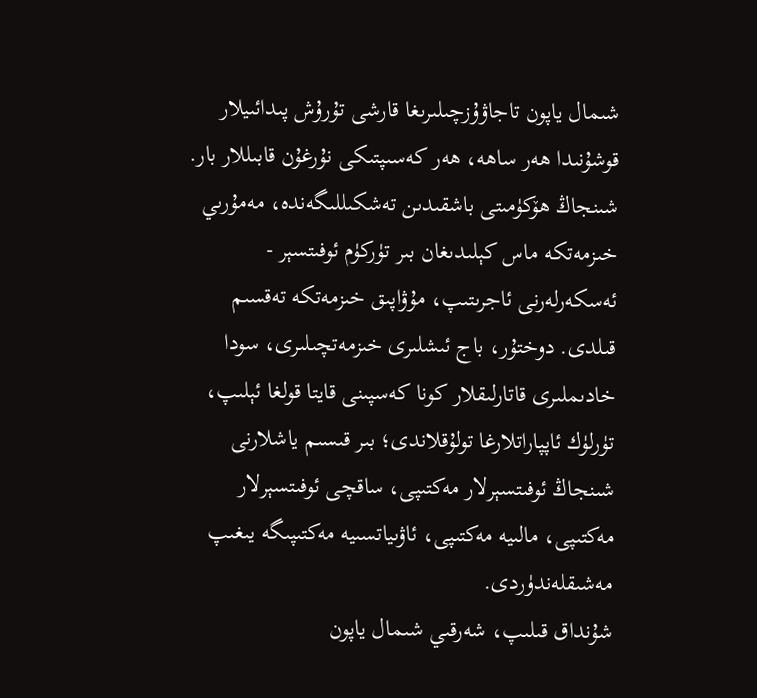شىمال ياپون تاجاۋۇزچىلىرىغا قارشى تۇرۇش پىدائىيلار قوشۇنىدا ھەر ساھە، ھەر كەسىپتىكى نۇرغۇن قابىللار بار. شىنجاڭ ھۆكۈمىتى باشقىدىن تەشكىللىگەندە، مەمۇرىي خىزمەتكە ماس كېلىدىغان بىر تۈركۈم ئوفىتسېر - ئەسكەرلەرنى ئاجرىتىپ، مۇۋاپىق خىزمەتكە تەقسىم قىلدى. دوختۇر، باج ئىشلىرى خىزمەتچىلىرى، سودا خادىملىرى قاتارلىقلار كونا كەسپىنى قايتا قولغا ئېلىپ، تۈرلۈك ئاپپاراتلارغا تولۇقلاندى؛ بىر قىسىم ياشلارنى شىنجاڭ ئوفىتسېرلار مەكتىپى، ساقچى ئوفىتسېرلار مەكتىپى، مالىيە مەكتىپى، ئاۋىياتسىيە مەكتىپىگە يىغىپ مەشىقلەندۈردى.
شۇنداق قىلىپ، شەرقىي شىمال ياپون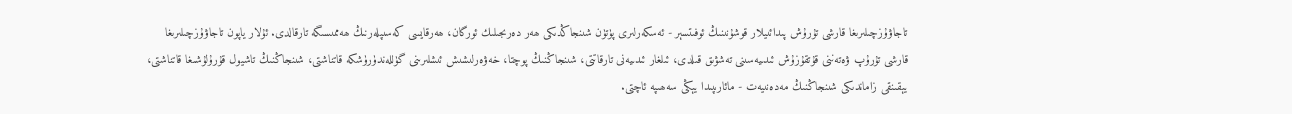تاجاۋۇزچىلىرىغا قارشى تۇرۇش پىدائىيلار قوشۇنىنىڭ ئوفىتسېر - ئەسكەرلىرى پۈتۈن شىنجاڭدىكى ھەر دەرىجىلىك ئورگان، ھەرقايسى كەسىپلەرنىڭ ھەممىسىگە تارقالدى. ئۇلار ياپون تاجاۋۇزچىلىرىغا قارشى تۇرۇپ ۋەتەننى قۇتقۇزۇش ئىدىيەسىنى تەشۋىق قىلدى، ئىلغار ئىدىيەنى تارقاتتى، شىنجاڭنىڭ پوچتا، خەۋەرلىشىش ئىشلىرىنى گۈللەندۈرۈشكە قاتناشتى، شىنجاڭنىڭ تاشيول قۇرۇلۇشىغا قاتناشتى، يېقىنقى زاماندىكى شىنجاڭنىڭ مەدەنىيەت - مائارىپىدا يېڭى سەھىپە ئاچتى.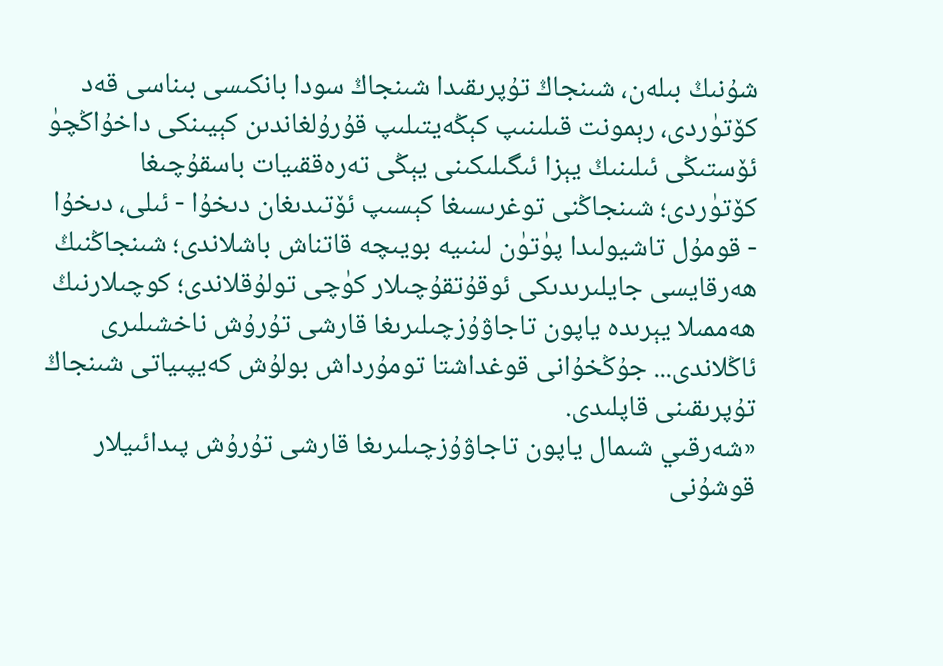شۇنىڭ بىلەن، شىنجاڭ تۇپرىقىدا شىنجاڭ سودا بانكىسى بىناسى قەد كۆتۈردى، رېمونت قىلىنىپ كېڭەيتىلىپ قۇرۇلغاندىن كېيىنكى داخۇاڭچۈ ئۆستىڭى ئىلىنىڭ يېزا ئىگىلىكىنى يېڭى تەرەققىيات باسقۇچىغا كۆتۈردى؛ شىنجاڭنى توغرىسىغا كېسىپ ئۆتىدىغان دىخۇا - ئىلى، دىخۇا - قومۇل تاشيولىدا پۈتۈن لىنىيە بويىچە قاتناش باشلاندى؛ شىنجاڭنىڭ ھەرقايسى جايلىرىدىكى ئوقۇتقۇچىلار كۈچى تولۇقلاندى؛ كوچىلارنىڭ ھەممىلا يېرىدە ياپون تاجاۋۇزچىلىرىغا قارشى تۇرۇش ناخشىلىرى ئاڭلاندى... جۇڭخۇانى قوغداشتا تومۇرداش بولۇش كەيپىياتى شىنجاڭ تۇپرىقىنى قاپلىدى.
«شەرقىي شىمال ياپون تاجاۋۇزچىلىرىغا قارشى تۇرۇش پىدائىيلار قوشۇنى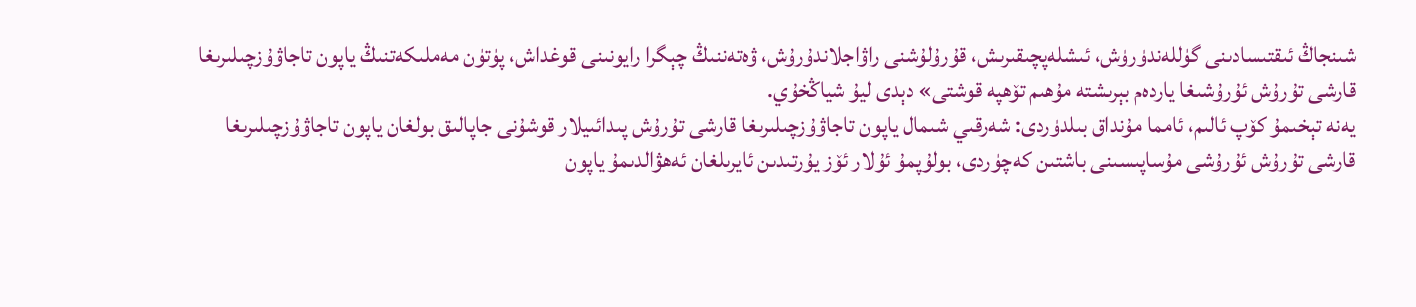شىنجاڭ ئىقتىسادىنى گۈللەندۈرۈش، ئىشلەپچىقىرىش، قۇرۇلۇشنى راۋاجلاندۇرۇش، ۋەتەننىڭ چېگرا رايونىنى قوغداش، پۈتۈن مەملىكەتنىڭ ياپون تاجاۋۇزچىلىرىغا قارشى تۇرۇش ئۇرۇشىغا ياردەم بېرىشتە مۇھىم تۆھپە قوشتى» دېدى ليۇ شياڭخۇي.
يەنە تېخىمۇ كۆپ ئالىم، ئامما مۇنداق بىلدۈردى: شەرقىي شىمال ياپون تاجاۋۇزچىلىرىغا قارشى تۇرۇش پىدائىيلار قوشۇنى جاپالىق بولغان ياپون تاجاۋۇزچىلىرىغا قارشى تۇرۇش ئۇرۇشى مۇساپىسىنى باشتىن كەچۈردى، بولۇپمۇ ئۇلار ئۆز يۇرتىدىن ئايرىلغان ئەھۋالدىمۇ ياپون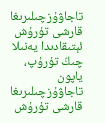تاجاۋۇزچىلىرىغا قارشى تۇرۇش ئېتىقادىدا يەنىلا چىڭ تۇرۇپ، ياپون تاجاۋۇزچىلىرىغا قارشى تۇرۇش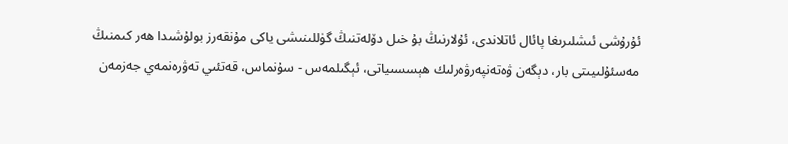ئۇرۇشى ئىشلىرىغا پائال ئاتلاندى، ئۇلارنىڭ بۇ خىل دۆلەتنىڭ گۈللىنىشى ياكى مۇنقەرز بولۇشىدا ھەر كىمنىڭ مەسئۇلىيىتى بار، دېگەن ۋەتەنپەرۋەرلىك ھېسسىياتى، ئېگىلمەس - سۇنماس، قەتئىي تەۋرەنمەي جەزمەن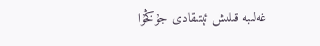غەلىبە قىلىش ئېتىقادى جۇڭخۇا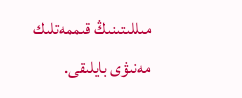مىللىتىنىڭ قىممەتلىك مەنىۋى بايلىقى.